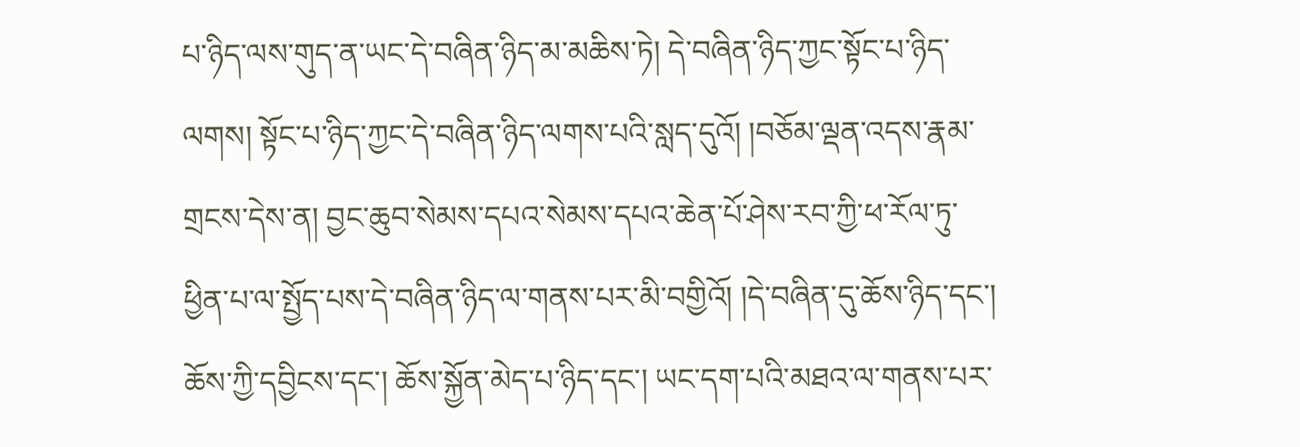པ་ཉིད་ལས་གུད་ན་ཡང་དེ་བཞིན་ཉིད་མ་མཆིས་ཏེ། དེ་བཞིན་ཉིད་ཀྱང་སྟོང་པ་ཉིད་ལགས། སྟོང་པ་ཉིད་ཀྱང་དེ་བཞིན་ཉིད་ལགས་པའི་སླད་དུའོ། །བཅོམ་ལྡན་འདས་རྣམ་གྲངས་དེས་ན། བྱང་ཆུབ་སེམས་དཔའ་སེམས་དཔའ་ཆེན་པོ་ཤེས་རབ་ཀྱི་ཕ་རོལ་ཏུ་ཕྱིན་པ་ལ་སྤྱོད་པས་དེ་བཞིན་ཉིད་ལ་གནས་པར་མི་བགྱིའོ། །དེ་བཞིན་དུ་ཆོས་ཉིད་དང་། ཆོས་ཀྱི་དབྱིངས་དང་། ཆོས་སྐྱོན་མེད་པ་ཉིད་དང་། ཡང་དག་པའི་མཐའ་ལ་གནས་པར་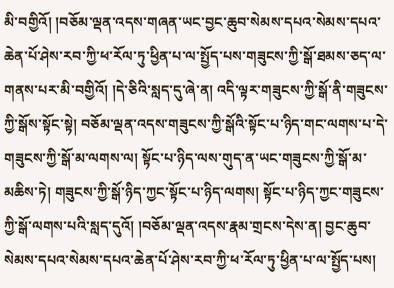མི་བགྱིའོ། །བཅོམ་ལྡན་འདས་གཞན་ཡང་བྱང་ཆུབ་སེམས་དཔའ་སེམས་དཔའ་ཆེན་པོ་ཤེས་རབ་ཀྱི་ཕ་རོལ་ཏུ་ཕྱིན་པ་ལ་སྤྱོད་པས་གཟུངས་ཀྱི་སྒོ་ཐམས་ཅད་ལ་གནས་པར་མི་བགྱིའོ། །དེ་ཅིའི་སླད་དུ་ཞེ་ན། འདི་ལྟར་གཟུངས་ཀྱི་སྒོ་ནི་གཟུངས་ཀྱི་སྒོས་སྟོང་སྟེ། བཅོམ་ལྡན་འདས་གཟུངས་ཀྱི་སྒོའི་སྟོང་པ་ཉིད་གང་ལགས་པ་དེ་གཟུངས་ཀྱི་སྒོ་མ་ལགས་ལ། སྟོང་པ་ཉིད་ལས་གུད་ན་ཡང་གཟུངས་ཀྱི་སྒོ་མ་མཆིས་ཏེ། གཟུངས་ཀྱི་སྒོ་ཉིད་ཀྱང་སྟོང་པ་ཉིད་ལགས། སྟོང་པ་ཉིད་ཀྱང་གཟུངས་ཀྱི་སྒོ་ལགས་པའི་སླད་དུའོ། །བཅོམ་ལྡན་འདས་རྣམ་གྲངས་དེས་ན། བྱང་ཆུབ་སེམས་དཔའ་སེམས་དཔའ་ཆེན་པོ་ཤེས་རབ་ཀྱི་ཕ་རོལ་ཏུ་ཕྱིན་པ་ལ་སྤྱོད་པས།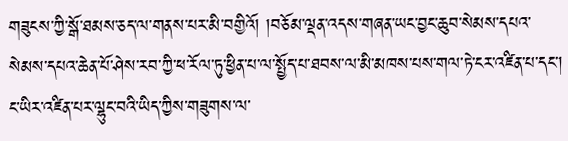གཟུངས་ཀྱི་སྒོ་ཐམས་ཅད་ལ་གནས་པར་མི་བགྱིའོ། །བཅོམ་ལྡན་འདས་གཞན་ཡང་བྱང་ཆུབ་སེམས་དཔའ་སེམས་དཔའ་ཆེན་པོ་ཤེས་རབ་ཀྱི་ཕ་རོལ་ཏུ་ཕྱིན་པ་ལ་སྤྱོད་པ་ཐབས་ལ་མི་མཁས་པས་གལ་ཏེ་ངར་འཛིན་པ་དང་། ང་ཡིར་འཛིན་པར་ལྷུང་བའི་ཡིད་ཀྱིས་གཟུགས་ལ་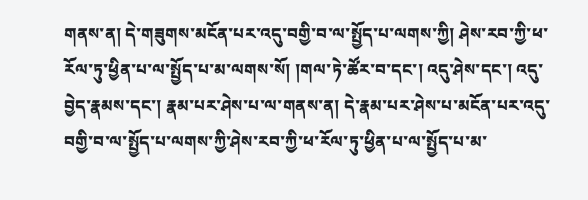གནས་ན། དེ་གཟུགས་མངོན་པར་འདུ་བགྱི་བ་ལ་སྤྱོད་པ་ལགས་ཀྱི། ཤེས་རབ་ཀྱི་ཕ་རོལ་ཏུ་ཕྱིན་པ་ལ་སྤྱོད་པ་མ་ལགས་སོ། །གལ་ཏེ་ཚོར་བ་དང་། འདུ་ཤེས་དང་། འདུ་བྱེད་རྣམས་དང་། རྣམ་པར་ཤེས་པ་ལ་གནས་ན། དེ་རྣམ་པར་ཤེས་པ་མངོན་པར་འདུ་བགྱི་བ་ལ་སྤྱོད་པ་ལགས་ཀྱི་ཤེས་རབ་ཀྱི་ཕ་རོལ་ཏུ་ཕྱིན་པ་ལ་སྤྱོད་པ་མ་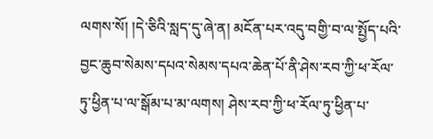ལགས་སོ། །དེ་ཅིའི་སླད་དུ་ཞེ་ན། མངོན་པར་འདུ་བགྱི་བ་ལ་སྤྱོད་པའི་བྱང་ཆུབ་སེམས་དཔའ་སེམས་དཔའ་ཆེན་པོ་ནི་ཤེས་རབ་ཀྱི་ཕ་རོལ་ཏུ་ཕྱིན་པ་ལ་སྒོམ་པ་མ་ལགས། ཤེས་རབ་ཀྱི་ཕ་རོལ་ཏུ་ཕྱིན་པ་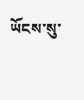ཡོངས་སུ་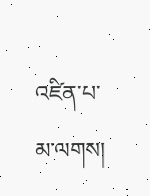འཛིན་པ་མ་ལགས།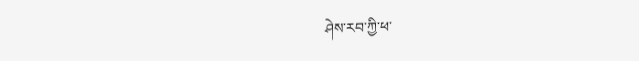ཤེས་རབ་ཀྱི་ཕ་